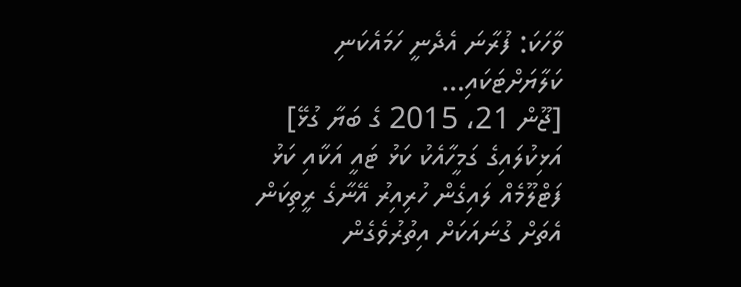ވާހަކަ: ފުރާނަ އެދެނީ ހަމައެކަނި ކަލާޔަށްޓަކައި…
[ޖޫން 21، 2015 ގެ ބަޔާ ގުޅޭ]
އަޅިކުލައިގެ ގަމީހާއެކު ކަޅު ޓައީ އަކާއި ކަޅު ފަޓްލޫމެއް ލައިގެން ހުރިއިރު އޭނާގެ ރީތިކަން އެތަށް ގުނައަކަށް އިތުރުވެގެން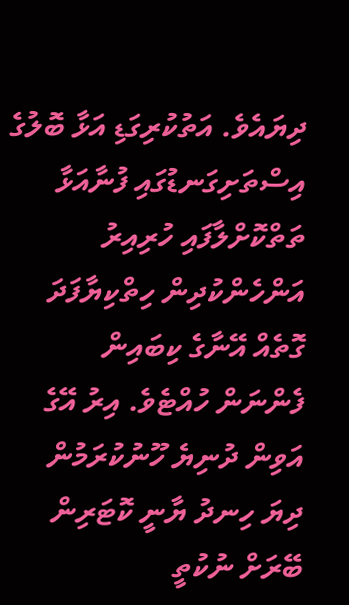ދިޔައެވެ. އަތުކުރިގަޑި އަޅާ ބޮލުގެ އިސްތަށިގަނޑުގައި ފުނާއަޅާ ތަތްކޮށްލާފައި ހުރިއިރު އަންހެންކުދިން ހިތްކިޔާފަދަ ގޮތެއް އޭނާގެ ކިބައިން ފެންނަން ހުއްޓެވެ. އިރު އޭގެ އަވިން ދުނިޔެ ހޫނުކުރަމުން ދިޔަ ހިނދު ޔާނީ ކޮޓަރިން ބޭރަށް ނުކުތީ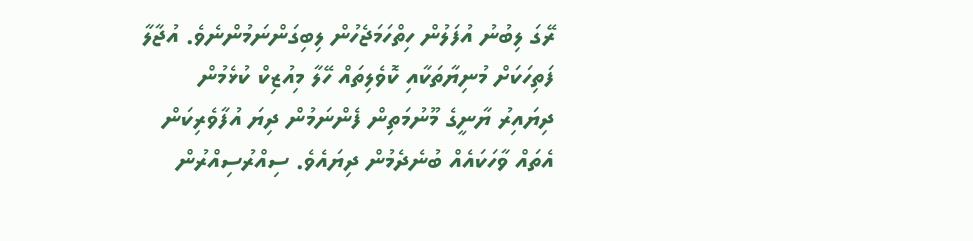ރޭގަ ލިބުނު އުފަލުން ހިތްހަމަޖެހުން ލިބިގަންނަމުންނެވެ. އުޖާލާ ފަތިހަކަށް މުނިޔާތަކާއި ކޮވެލިތައް ހޭލާ މިއުޒިކް ކުޅެމުން ދިޔައިރު ޔާނީގެ މޫނުމަތިން ފެންނަމުން ދިޔަ އުފާވެރިކަން އެތައް ވާހަކައެއް ބުނެދެމުން ދިޔައެވެ. ސިއްރުސިއްރުން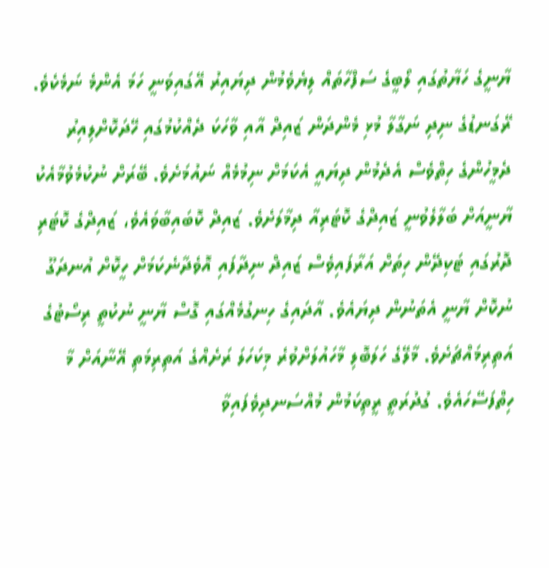ޔާނީގެ ހަޔާތުގައި ލޯބީގެ ސަފްހާތައް ލިޔެވެމުން ދިޔައިރު އޭގައިވަނީ ހަމަ އެންމެ ނަމެކެވެ. ރޭގަނޑުގެ ނިދި ނަގާލާ މުޅި މެންދަން ޒައިދް އާއި ވާހަކަ ދެއްކުމުގައި ހޭދަކޮށްލިއިރު ދެމީހުންގެ ހިތްވެސް އެދެމުން ދިޔައީ އެކަމަށް ނިމުމެއް ނައުމަށެވެ. ބޭރަށް ނުކުމެވުމާއެކު ޔާނީއަށް ބަލާލެވުނީ ޒައިދްގެ ކޮޓަރިއާ ދިމާލަށެވެ. ޒައިދް ކޮބައިބާވައެވެ، ޒައިދްގެ ކޮޓަރި ދޮރުގައި ޓަކިދޭން ހިތަށް އަރާފައިވެސް ޒައިދް ނިދާފައި އޮވެދާނެކަމަށް ހީކޮށް އުނދަގޫ ނުކޮށް ޔާނީ އެތަނުން ދިޔައެވެ. އާދައިގެ ހިނގުމެއްގައި ގޮސް ޔާނީ ނުކުތީ ރިސޯޓުގެ އަތިރިމައްޗަށެވެ. މާލޭގެ ހަލަބޮލި މާހައުލަށްވުރެ މިކަހަލަ ރަށެއްގެ އަތިރިމަތި އޭނާއަށް މާ ހިތްފަސޭހައެވެ. ގުދުރަތީ ރީތިކަމުން މުއްސަނދިވެފައިވާ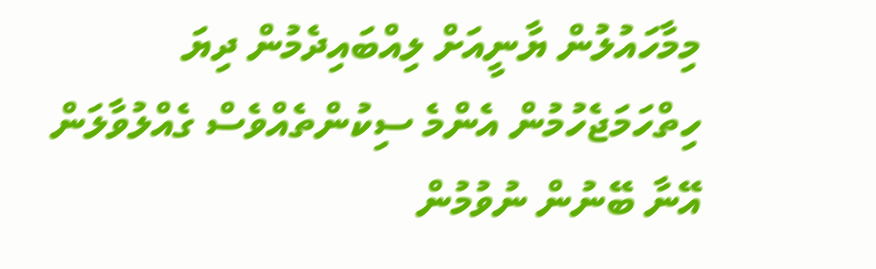މިމާހައުލުން ޔާނީއަށް ލިއްބައިދެމުން ދިޔަ ހިތްހަމަޖެހުމުން އެންމެ ސިކުންތެއްވެސް ގެއްލުވާލަން އޭނާ ބޭނުން ނުވުމުން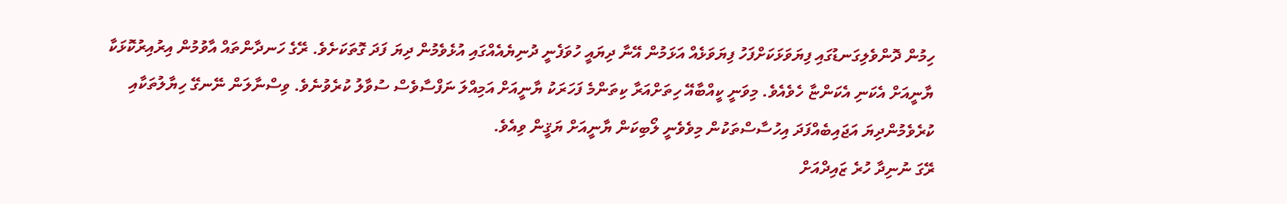ހިމުން ދޮންވެލިގަނޑުގައި ފިޔަވަޅަކަށްފަހު ފިޔަވަޅެއް އަޅަމުން އޭނާ ދިޔައީ ހުވަފެނީ ދުނިޔެއެއްގައި އުޅެވެމުން ދިޔަ ފަދަ ގޮތަކަށެވެ. ރޭގެ ހަނދާންތައް އާވުމުން އިރުއިރުކޮޅަކާ ޔާނީއަށް އެކަނި އެކަންޏާ ހެވެއެވެ. މިވަނީ ކީއްބާއޭ ހިތަށްއަރާ ކިތަންމެ ފަހަރަކު ޔާނީއަށް އަމިއްލަ ނަފްސާވެސް ސުވާލު ކުރެވުނެވެ. ވިސްނާލަން ނޭނގޭ ހިޔާލުތަކާއި ކުރެވެމުންދިޔަ އަޖައިބެއްފަދަ އިހުސާސްތަކުން މިވެވެނީ ލޯބިކަން ޔާނީއަށް ޔަޤީން ވިއެވެ.
ރޭގަ ނުނިދާ ހުރެ ޒައިދްއަށް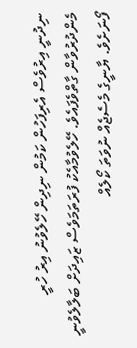ނިދުނީ އިރުވެސް އެރިފަހުން ކަމުން ނިދިން ހޭލެވުނު އިރު ހުރީ މެންދުރުވާން ގާތްވެފައެވެ. ހޭލެވުމާއެކު ފުރަތަމަވެސް ޒައިދަށް ބަލާލެވުނީ ފޯނަށެވެ. ޔާނީގެ މެސެޖެއް ނުވަތަ ކޯލެއް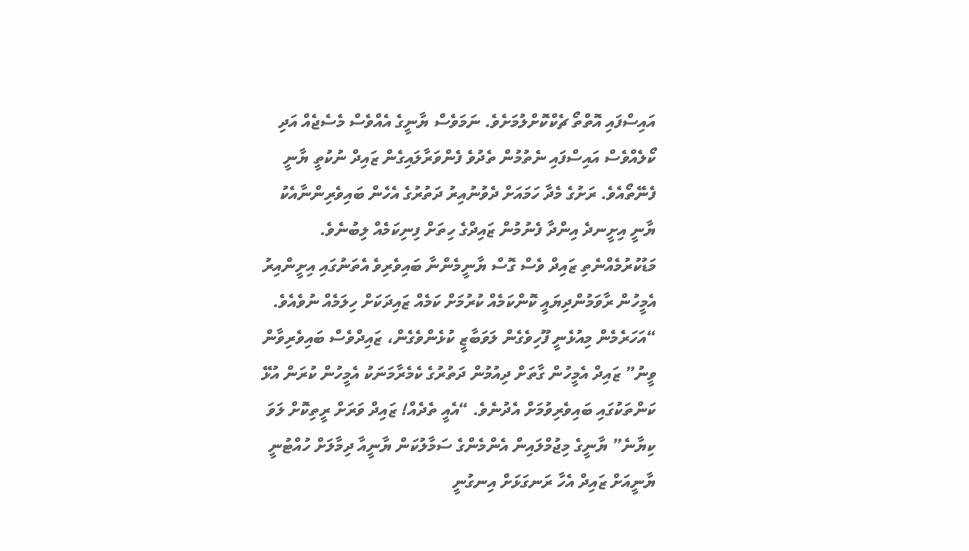އައިސްފައި އޮތްތޯ ޗެކްކޮށްލުމަށެވެ. ނަމަވެސް ޔާނީގެ އެއްވެސް މެސެޖެއް އަދި ކޯލެއްވެސް އައިސްފައި ނެތުމުން ތެދުވެ ފެންވަރާލައިގެން ޒައިދް ނުކުތީ ޔާނީ ފެނޭތޯއެވެ. ރަށުގެ މެދާ ހަމައަށް ދެވުނުއިރު ދަތުރުގެ އެހެން ބައިވެރިންނާއެކު ޔާނީ އިށީނދެ އިންދާ ފެނުމުން ޒައިދްގެ ހިތަށް ފިނިކަމެއް ލިބުނެވެ. މަޑުކުރުމެއްނެތި ޒައިދް ވެސް ގޮސް ޔާނީމެންނާ ބައިވެރިވެ އެތަނުގައި އިށީންއިރު އެމީހުން ރާވަމުންދިޔައީ ކޮންކަމެއް ކުރުމަށް ކަމެއް ޒައިދަކަށް ހިލަމެއް ނުވެއެވެ. “އަހަރެމެން މިއުޅެނީ ފޫހިވެގެން ލަވަބާޒީ ކުޅެންވެގެން، ޒައިދްވެސް ބައިވެރިވާން ވީނު” ޒައިދް އެމީހުން ގާތަށް ދިއުމުން ދަތުރުގެ ކެމެރާމަނަކު އެމީހުން ކުރަން އުޅޭ ކަންތަކުގައި ބައިވެރިވުމަށް އެދުނެވެ. “އެއީ ތެދެއް! ޒައިދް ވަރަށް ރީތިކޮށް ލަވަ ކިޔާނެ” ޔާނީގެ މިޖުމްލައިން އެންމެންގެ ސަމާލުކަން ޔާނީއާ ދިމާލަށް ހުއްޓުނީ ޔާނީއަށް ޒައިދް އެހާ ރަނގަޅަށް އިނގުނީ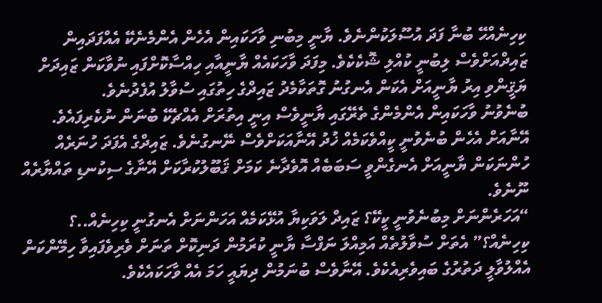ކިހިނެއްހޭ ބުނާ ފަދަ އުސޫލަކުންނެވެ. ޔާނީ މިބުނި ވާހަކައިން އެހެން އެންމެނެކޭ އެއްފަދައިން ޒައިދްއަށްވެސް ލިބުނީ ކުއްލި ޝޮކެކެވެ. މިފަދަ ވާހަކައެއް ޔާނީއާއި ހިއްސާކޮށްފައި ނުވާކަން ޒައިދަށް ޔަޤީންވި އިރު ޔާނީއަށް އެކަން އެނގުނު ގޮތަކާމެދު ޒައިދްގެ ހިތުގައި ސުވާލު އުފެދުނެވެ.
ބުނެވުނު ވާހަކައިން އެންމެންގެ ތެރޭގައި ޔާނީވެސް އިނީ އިތުރަށް އެއްޗެކޭ ބުނަން ނުކެރިފައެވެ. އޭނާއަށް އެހެން ބުނެވުނީ ކީއްވެކަމެއް ޚުދު އޭނާއަކަށްވެސް ނޭނގުނެވެ. ޒައިދްގެ އެފަދަ ހުނަރެއް ހުންނަކަން ޔާނީއަށް އެނގެންވީ ސަބަބެއް އޮވެދާނެ ކަމަށް ޤަބޫލުކުރާކަށް އޭނާގެ ސިކުނޑި ތައްޔާރެއް ނޫނެވެ.
“އަހަރެންނަށް މިބުނެވުނީ ކީކޭ؟ ޒައިދް ލަވަކިޔާ އުޅޭކަމެއް އަހަންނަށް އެނގުނީ ކިހިނެއް..؟ ކިހިނެއް؟” އެތަށް ސުވާލުތެއް އަމިއްލަ ނަފްސާ ޔާނީ ކުރަމުން ދަނިކޮށް ތަނަށް ވެރިވެފައިވާ ހިމޭންކަން އެއްލުވާލީ ދަތުރުގެ ބައިވެރިއެކެވެ. އޭނާވެސް ބުނަމުން ދިޔައީ ހަމަ އެއް ވާހަކައެކެވެ.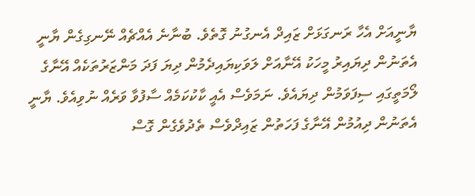ޔާނީއަށް އެހާ ރަނގަޅަށް ޒައިދް އެނގުނު ގޮތެވެ. ބުނާނެ އެއްޗެއް ނޭނގިގެން ޔާނީ އެތަނުން ދިޔައިރު މީހަކު އޭނާއަށް ލަވަކިޔައިދެމުން ދިޔަ ފަދަ މަންޒަރުތަކެއް އޭނާގެ ލޯމަތީގައި ސިފަވަމުން ދިޔައެވެ. ނަމަވެސް އެއީ ކާކުކަމެއް ސާފުވާ ވަރެއް ނުވިއެވެ. ޔާނީ އެތަނުން ދިއުމުން އޭނާގެ ފަހަތުން ޒައިދްވެސް ތެދުވެގެން ގޮސް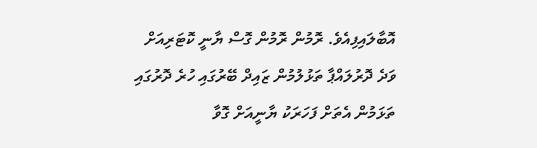އޮބާލައިފިއެވެ. ރޮމުން ރޮމުން ގޮސް ޔާނީ ކޮޓަރިއަށް ވަދެ ދޮރުލައްޕާ ތަޅުލުމުން ޒައިދް ބޭރުގައި ހުރެ ދޮރުގައި ތަޅަމުން އެތަށް ފަހަރަކު ޔާނީއަށް ގޮވާ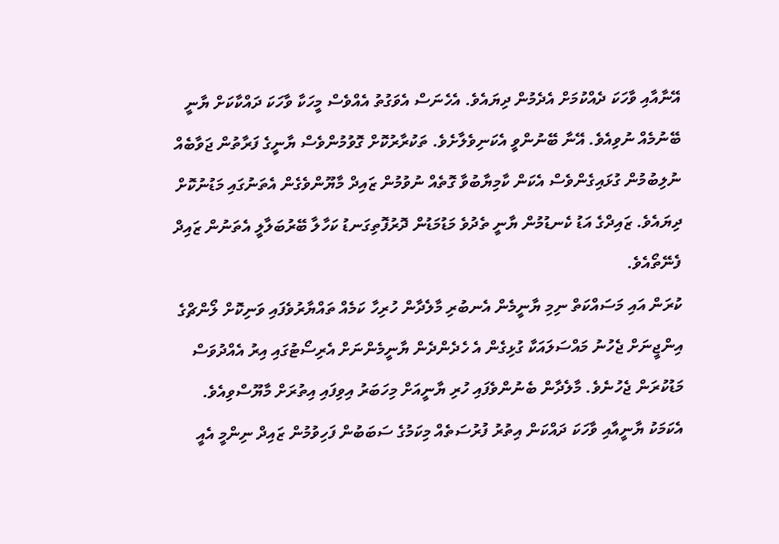އޭނާއާއި ވާހަކަ ދެއްކުމަށް އެދެމުން ދިޔައެވެ. އެހެނަސް އެވަގުތު އެއްވެސް މީހަކާ ވާހަކަ ދައްކާކަށް ޔާނީ ބޭނުމެއް ނުވިއެވެ. އޭނާ ބޭނުންވީ އެކަނިވެލާށެވެ. ތަކުރާރުކޮށް ގޮވުމުންވެސް ޔާނީގެ ފަރާތުން ޖަވާބެއް ނުލިބުމުން ގުޅައިގެންވެސް އެކަން ކާމިޔާބުވާ ގޮތެއް ނުވުމުން ޒައިދް މާޔޫންވެގެން އެތަނުގައި މަޑުނުކޮށް ދިޔައެވެ. ޒައިދްގެ އަޑު ކެނޑުމުން ޔާނީ ތެދުވެ މަޑުމަޑުން ދޮރުފޮތިގަނޑު ކަހާލާ ބޭރުބަލާލީ އެތަނުން ޒައިދް ފެނޭތޯއެވެ.
ކުރަން އައި މަސައްކަތް ނިމި ޔާނީމެން އެނބުރި މާލެދާން ހުރިހާ ކަމެއް ތައްޔާރުވެފައި ވަނިކޮށް ލޯންޗްގެ އިންޖީނަށް ޖެހުނު މައްސަލައަކާ ގުޅިގެން އެ ހެދެންދެން ޔާނީމެންނަށް އެރިސޯޓުގައި އިރު އެއްދުވަސް މަޑުކުރަން ޖެހުނެވެ. މާލެދާން ބެނުންވެފައި ހުރި ޔާނީއަށް މިހަބަރު އިވިފައި އިތުރަށް މާޔޫސްވިއެވެ. އެކަމަކު ޔާނީއާއި ވާހަކަ ދައްކަން އިތުރު ފުރުސަތެއް މިކަމުގެ ސަބަބުން ފަހިވުމުން ޒައިދް ނިންމީ އެއީ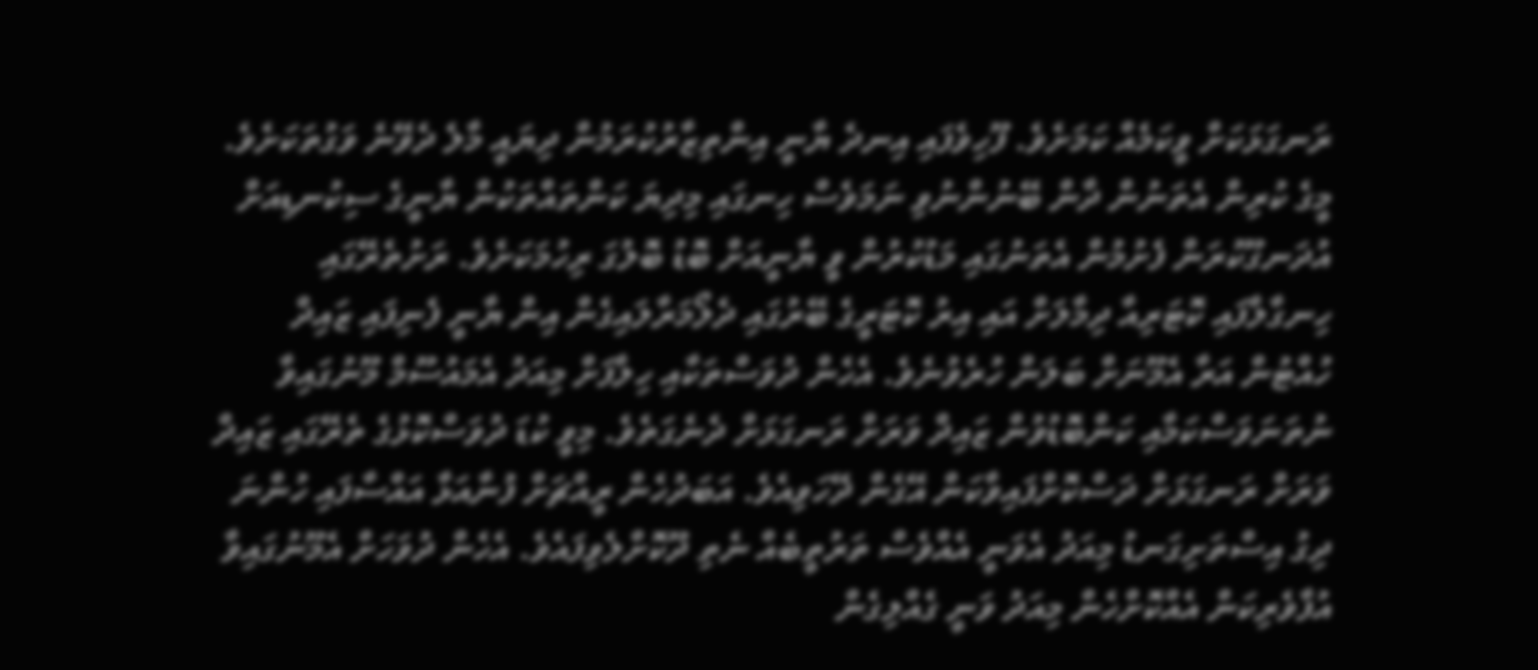ރަނގަޅަކަށް ވީކަމެއް ކަމަށެވެ. ފޫހިވެފައި އިނދެ ޔާނީ އިންތިޒާރުކުރަމުން ދިޔައީ މާލެ ދެވޭނެ ވަގުތަކަށެވެ. މީގެ ކުރިން އެތަނުން ދާން ބޭނުންނުވި ނަމަވެސް ހިނގައި މިދިޔަ ކަންތައްތަކުން ޔާނީގެ ސިކުނޑިއަށް އުދަނގޫކުރަން ފެށުމުން އެތަނުގައި މަޑުކުރުން ވީ ޔާނީއަށް ބޮޑު ބޮލުގަ ރިހުމަކަށެވެ. ރަށުތެރޭގައި ހިނގާލާފައި ކޮޓަރިއާ ދިމާލަށް އައި އިރު ކޮޓަރީގެ ބޭރުގައި ދެލޯމަރާލައިގެން އިން ޔާނީ ފެނިފައި ޒައިދް ހުއްޓުން އަރާ އެމޫނަށް ބަލަން ހުރެވުނެވެ. އެހެން ދުވަސްތަކާއި ހިލާފަށް މިއަދު އެމައުސޫމް މޫނުގައިވާ ނުތަނަވަސްކަމާއި ކަންބޮޑުވުން ޒައިދް ވަރަށް ރަނގަޅަށް ދެނެގަތެވެ. މިވީ ކުޑަ ދުވަސްކޮޅުގެ ތެރޭގައި ޒައިދް ވަރަށް ރަނގަޅަށް ދަސްކޮށްފައިވާކަން އޭގެން ދޭހަވިއެވެ. އަބަދުހެން ރީއްޗަށް ފުނާއަޅާ އައްސާފައި ހުންނަ ދިގު އިސްތަށިގަނޑު މިއަދު އެވަނީ އެއްވެސް ތަރުތީބެއް ނެތި ދޫކޮށްލެވިފައެވެ. އެހެން ދުވަހަށް އެމޫނުގައިވާ އުފާވެރިކަން އެއްކޮށްހެން މިއަދު ވަނީ ގެއްލިގެން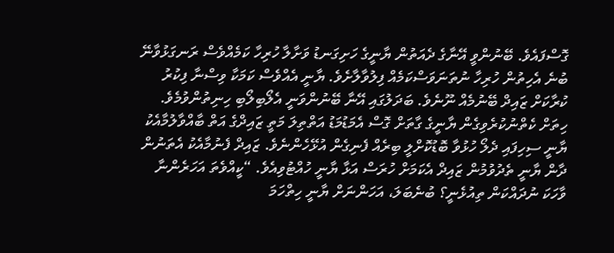ގޮސްފައެވެ. ބޭނުންވީ އޭނާގެ ދެއަތުން ޔާނީގެ ހަށިގަނޑު ވަށާލާ ހުރިހާ ކަމެއްވެސް ރަނގަޅުވާނޭ ބުނެ އެހިތުން ހުރިހާ ނުތަނަވަސްކަމެއް ފިލުވާލާށެވެ. ޔާނީ އެއްވެސް ކަމަކާ ވިސްނާ ފިކުރު ކުރާކަށް ޒައިދް ބޭނުމެއް ނޫނެވެ. ބަދަލުގައި އޭނާ ބޭނުންވަނީ އެލޯބިލޯބި ހިނިތުންވުމެވެ.
ހިތަށް ކެތްނުކުރެވިގެން ޔާނީގެ ގާތަށް ގޮސް އެމަޑުމަޑު އަތްތިލަ މަތީ ޒައިދްގެ އަތް ބާއްވާލުމާއެކު ޔާނީ ސިހިފައި ދެލޯ ހުޅުވާ ބޮޑުކޮށްލީ ބިރެއް ފެނިގެން އުޅޭހެންނެވެ. ޒައިދް ފެނުމާއެކު އެތަނުން ދާން ޔާނީ ތެދުވުމުން ޒައިދް އެކަމަށް ހުރަސް އަޅާ ޔާނީ ހުއްޓުވިއެވެ. “ކީއްވެތަ އަހަރެންނާ ވާހަކަ ނުދައްކަން ތިއުޅެނީ؟ ބުނެބަލަ، އަހަންނަށް ޔާނީ ހިތްހަމަ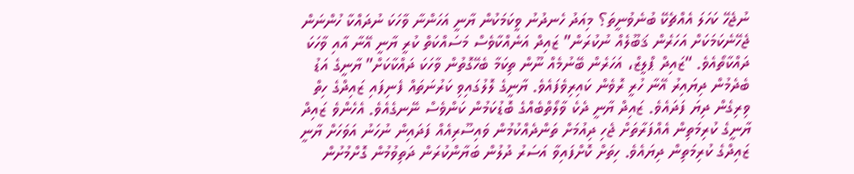ނުޖެހޭ ކަހަލަ އެއްޗެކޭ ބުނެވުނީތަ؟ މިއަދު ހެނދުނު ވީކަމަކުން ޔާނީ އަހަންނާ ވާހަކަ ނުދައްކާ ހުންނަން ޖެހޭނެކަމަކަށް އަހަރެން ޤަބޫލެއް ނުކުރަން” ޒައިދް އަނެއްކާވެސް މަސައްކަތް ކުރީ ޔާނީ އޭނާ އާއި ވާހަކަ ދައްކާތޯއެވެ. “ޒައިދް ޕްލީޒް، އަހަރެން ބޭނުމެއް ނޫން ތިކަމާ ބެހޭގޮތުން ވާހަކަ ދައްކާކަށް” ޔާނީގެ އަޑު ބެދެމުން ދިޔައިރު އޭނާ ހުރީ ރޮވެން ކައިރިވެފައެވެ. ޔާނީގެ ލޮލުގައިވި ކަރުނަތައް ފެނިފައި ޒައިދްގެ ހިތް ވިރިގެން ދިޔަ ފަދައެވެ. ޒައިދް ޔާނީ ދެކެ ވާލޯތްބެއްގެ ބޮޑުކަމުން ކަންވެސް ނޭނގެއެވެ. އެހެންވެ ޒައިދް ޔާނީގެ ކުރިމަތިން އެއްފަރާތަށް ޖެހި ދިއުމަށް ތަންދެއްކުމުން ވައިސޫރިއެއް ފަދައިން ނުހަނު އަވަހަށް ޔާނީ ޒައިދްގެ ކުރިމަތިން ދިޔައެވެ. ހިތަށް ކޮށްފައިވާ އަސަރު ދުލުން ބަޔާންކުރަން ދަތިވުމުން ގޮށްމުށުން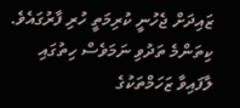ޒައިދަށް ޖެހުނީ ކުރިމަތީ ހުރި ފާރުގައެވެ. ކިތަންމެ ތަދުވި ނަމަވެސް ހިތުގައި ލާފައިވާ ޒަހަމްތަކުގެ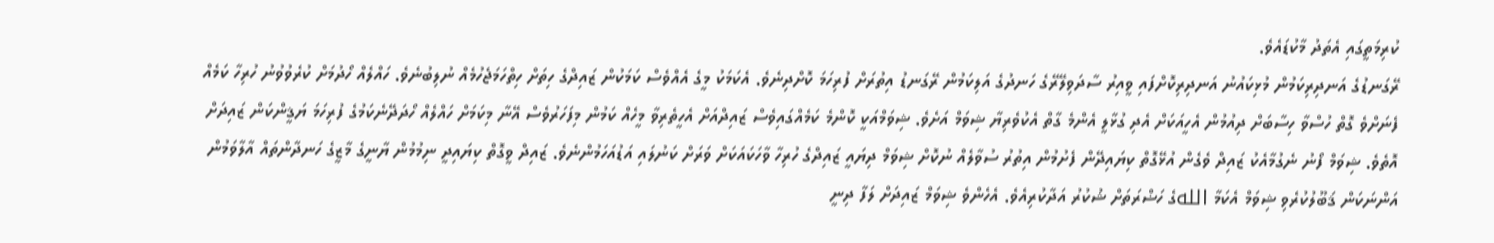ކުރިމަތީގައި އެތަދު މާކުޑައެވެ.
ރޭގަނޑުގެ އަނދިރިކަމުން މުޅިކައުނު އަނދިރިކޮށްފައި ވީއިރު ސާދަވިލޭރޭގެ ހަނދުގެ އަލިކަމުން ރޭގަނޑު އިތުރަށް ފުރިހަމަ ކޮށްދިނެވެ. އެކަމަކު މީގެ އެއްވެސް ކަމަކުން ޒައިދްގެ ހިތަށް ހިތްހަމަޖެހުމެއް ނުލިބުނެވެ. ހައްލެއް ހޯދުމަށް ކުރެވުވުނު ހުރިހާ ކަމެއް ފެނަށްވެ ގޮތް ހުސްވާ ހިސާބަށް ދިއުމުން އެހީއަކަށް އެދި ގުޅާލީ އެންމެ ގާތް އެކުވެރިޔާ ޝިވަމް އަށެވެ. ޝިވަމްއަކީ ކޮންމެ ކަމެއްގައިވެސް ޒައިދްއަށް އެހީތެރިވާ މީހެއް ކަމުން މިފަހަރުވެސް އޭނާ މިކަމަށް ހައްލެއް ހޯދަދޭނެކަމުގެ ފުރިހަމަ ޔަޤީންކަން ޒައިދަށް އޮތެވެ. ޝިވަމް ފޯނު ނެގުމާއެކު ޒައިދް ވެގެން އުޅޭގޮތް ކިޔައިދޭން ފެށުމުން އިތުރު ސުވާލެއް ނުކޮށް ޝިވަމް ދިޔައީ ޒައިދްގެ ހުރިހާ ވާހަކައަކަށް ވަރަށް ކަނުލައި އަޑުއަހަމުންނެވެ. ޒައިދް ވީގޮތް ކިޔައިދީ ނިމުމުން ޔާނީގެ މާޒީގެ ހަނދާންތައް އާލާވަމުން އަންނަކަން ޤަބޫލުކުރެވި ޝިވަމް އެކަމާ اللهގެ ހަޟްރަތަށް ޝުކުރު އަދާކުރިއެވެ. އެހެންވެ ޝިވަމް ޒައިދަށް ލަފާ ދިނީ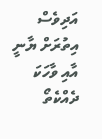އަދިވެސް އިތުރަށް ޔާނީ އާއި ވާހަކަ ދެއްކެތޯ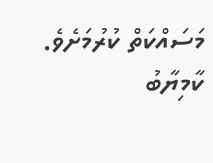މަސައްކަތް ކުރުމަށެވެ. ކާމިޔާބު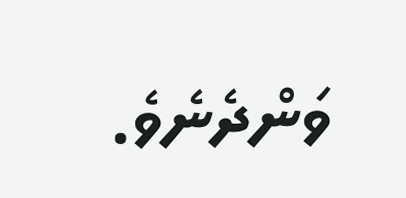ވަންދެނެވެ.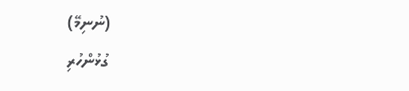(ނުނިމޭ)
ގުޅުންހުރި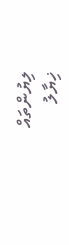ލިޔުންތައް
ޚިޔާލު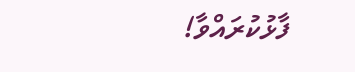ފާޅުކުރައްވާ!